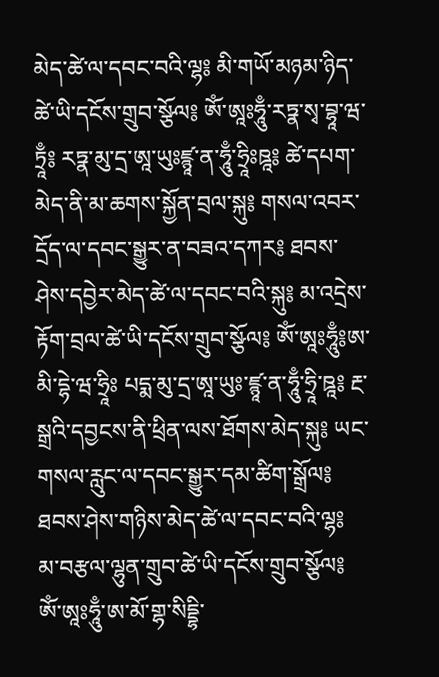མེད་ཚེ་ལ་དབང་བའི་ལྷ༔ མི་གཡོ་མཉམ་ཉིད་ཚེ་ཡི་དངོས་གྲུབ་སྩོལ༔ ཨོཾ་ཨཱཿཧཱུྃ་རཏྣ་སྭ་བྷཱ་ཝ་ཏྲཱྃ༔ རཏྣ་མུ་དྲ་ཨཱ་ཡུཿཛྙཱ་ན་ཧཱུྃ་ཧྲཱིཿཋཱ༔ ཚེ་དཔག་མེད་ནི་མ་ཆགས་སྐྱོན་བྲལ་སྐུ༔ གསལ་འབར་དྲོད་ལ་དབང་སྒྱུར་ན་བཟའ་དཀར༔ ཐབས་ཤེས་དབྱེར་མེད་ཚེ་ལ་དབང་བའི་སྐུ༔ མ་འདྲེས་རྟོག་བྲལ་ཚེ་ཡི་དངོས་གྲུབ་སྩོལ༔ ཨོཾ་ཨཱཿཧཱུྃ༔ཨ་མི་དྷེ་ཝ་ཧྲཱིཿ པདྨ་མུ་དྲ་ཨཱ་ཡུཿ་ཛྙཱ་ན་ཧཱུྃ་ཧྲཱི་ཋཱ༔ རྔ་སྒྲའི་དབྱངས་ནི་ཕྲིན་ལས་ཐོགས་མེད་སྐུ༔ ཡང་གསལ་རླུང་ལ་དབང་སྒྱུར་དམ་ཚིག་སྒྲོལ༔ ཐབས་ཤེས་གཉིས་མེད་ཚེ་ལ་དབང་བའི་ལྷ༔ མ་བརྩལ་ལྷུན་གྲུབ་ཚེ་ཡི་དངོས་གྲུབ་སྩོལ༔ ཨོཾ་ཨཱཿཧཱུྃ་ཨ་མོ་གྷ་སིདྡྷི་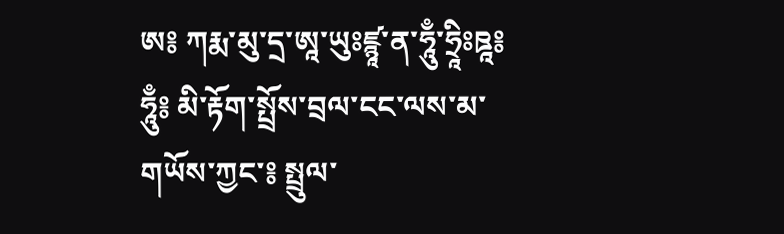ཨ༔ ཀརྨ་མུ་དྲ་ཨཱ་ཡུཿཛྙཱ་ན་ཧཱུྃ་ཧྲཱིཿཋཱ༔ ཧཱུྃ༔ མི་རྟོག་སྤྲོས་བྲལ་ངང་ལས་མ་གཡོས་ཀྱང་༔ སྤྲུལ་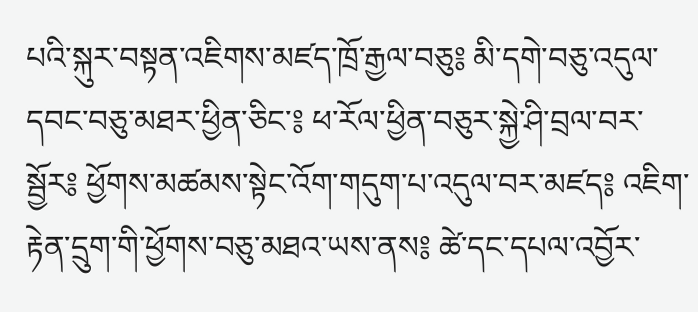པའི་སྐུར་བསྟན་འཇིགས་མཛད་ཁྲོ་རྒྱལ་བཅུ༔ མི་དགེ་བཅུ་འདུལ་དབང་བཅུ་མཐར་ཕྱིན་ཅིང་༔ ཕ་རོལ་ཕྱིན་བཅུར་སྐྱེ་ཤི་བྲལ་བར་སྦྱོར༔ ཕྱོགས་མཚམས་སྟེང་འོག་གདུག་པ་འདུལ་བར་མཛད༔ འཇིག་རྟེན་དྲུག་གི་ཕྱོགས་བཅུ་མཐའ་ཡས་ནས༔ ཚེ་དང་དཔལ་འབྱོར་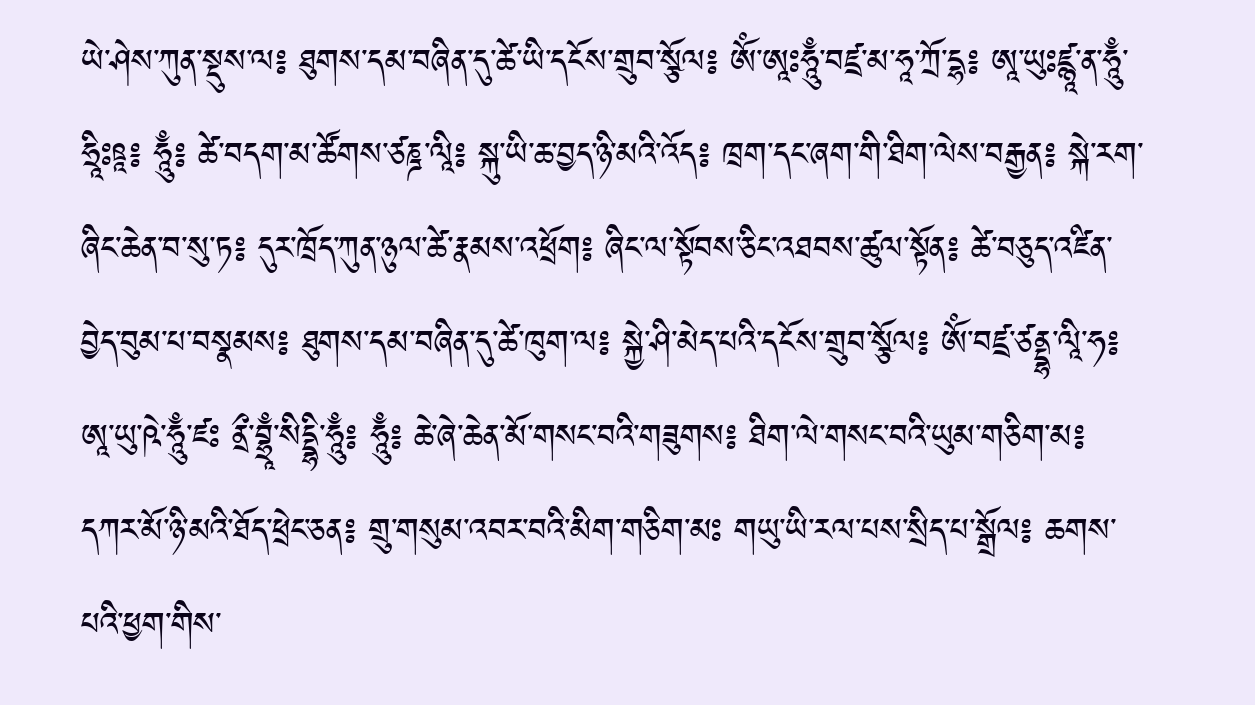ཡེ་ཤེས་ཀུན་སྡུས་ལ༔ ཐུགས་དམ་བཞིན་དུ་ཚེ་ཡི་དངོས་གྲུབ་སྩོལ༔ ཨོཾ་ཨཱཿཧཱུྃ་བཛྲ་མ་ཧཱ་ཀྲོ་དྷ༔ ཨཱ་ཡུཿཛྙཱ་ན་ཧཱུྃ་ཧྲཱིཿཋཱ༔ ཧཱུྃ༔ ཚེ་བདག་མ་ཚོགས་ཙཎྜ་ལཱི༔ སྐུ་ཡི་ཆ་བྱད་ཉི་མའི་འོད༔ ཁྲག་དང་ཞག་གི་ཐིག་ལེས་བརྒྱན༔ སྐེ་རག་ཞིང་ཆེན་བ་སུ་ཏ༔ དུར་ཁྲོད་ཀུན་ཉུལ་ཚེ་རྣམས་འཕྲོག༔ ཞིང་ལ་སྟོབས་ཅིང་འཐབས་ཚུལ་སྟོན༔ ཚེ་བཅུད་འཛིན་བྱེད་བུམ་པ་བསྣམས༔ ཐུགས་དམ་བཞིན་དུ་ཚེ་ཁུག་ལ༔ སྐྱེ་ཤི་མེད་པའི་དངོས་གྲུབ་སྩོལ༔ ཨོཾ་བཛྲ་ཙནྡྷ་ལཱི་ཧ༔ ཨཱ་ཡུ་ཥེ་ཧཱུྃ་ཛཿ ནྲྀ་བྷྲཱྃ་སིདྡྷི་ཧཱུྃ༔ ཧཱུྃ༔ ཆེ་ཞེ་ཆེན་མོ་གསང་བའི་གཟུགས༔ ཐིག་ལེ་གསང་བའི་ཡུམ་གཅིག་མ༔ དཀར་མོ་ཉི་མའི་ཐོད་ཕྲེང་ཅན༔ གྲུ་གསུམ་འབར་བའི་མིག་གཅིག་མཿ གཡུ་ཡི་རལ་པས་སྲིད་པ་སྒྲོལ༔ ཆགས་པའི་ཕྱག་གིས་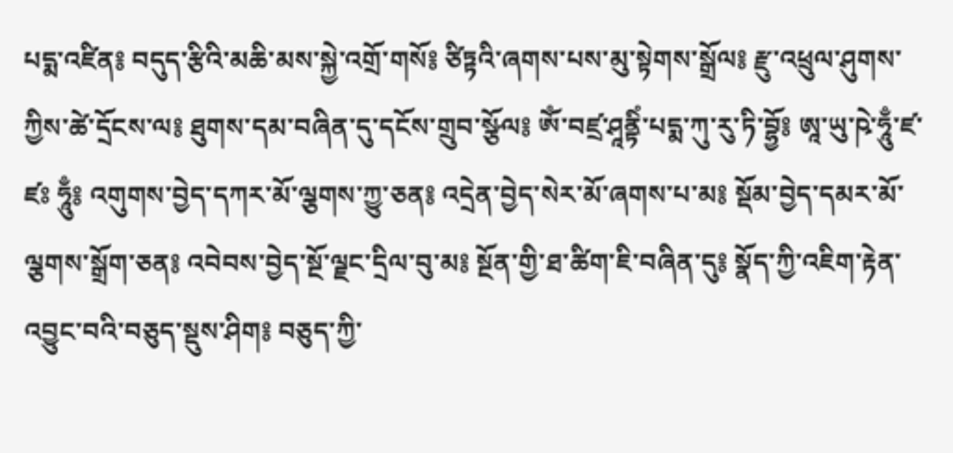པདྨ་འཛིན༔ བདུད་རྩིའི་མཆི་མས་སྐྱེ་འགྲོ་གསོ༔ ཙིཏྟའི་ཞགས་པས་མུ་སྟེགས་སྒྲོལ༔ རྫུ་འཕྲུལ་ཤུགས་ཀྱིས་ཚེ་དྲོངས་ལ༔ ཐུགས་དམ་བཞིན་དུ་དངོས་གྲུབ་སྩོལ༔ ཨོཾ་བཛྲ་ཤཱནྟིཾ་པདྨ་ཀུ་རུ་ཏི་བྷྱོ༔ ཨཱ་ཡུ་ཥེ་ཧཱུྃ་ཛ་ཛཿ ཧཱུྃ༔ འགུགས་བྱེད་དཀར་མོ་ལྕགས་ཀྱུ་ཅན༔ འདྲེན་བྱེད་སེར་མོ་ཞགས་པ་མ༔ སྡོམ་བྱེད་དམར་མོ་ལྕགས་སྒྲོག་ཅན༔ འབེབས་བྱེད་སྔོ་ལྗང་དྲིལ་བུ་མ༔ སྔོན་གྱི་ཐ་ཚིག་ཇི་བཞིན་དུ༔ སྣོད་ཀྱི་འཇིག་རྟེན་འབྱུང་བའི་བཅུད་སྡུས་ཤིག༔ བཅུད་ཀྱི་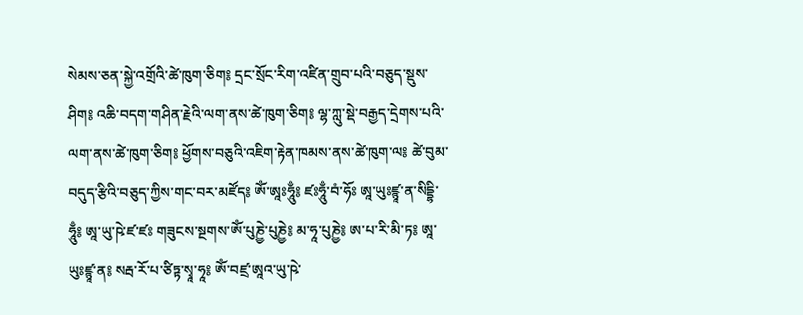སེམས་ཅན་སྐྱེ་འགྲོའི་ཚེ་ཁུག་ཅིག༔ དྲང་སྲོང་རིག་འཛིན་གྲུབ་པའི་བཅུད་སྡུས་ཤིག༔ འཆི་བདག་གཤིན་རྗེའི་ལག་ནས་ཚེ་ཁུག་ཅིག༔ ལྷ་ཀླུ་སྡེ་བརྒྱད་དྲེགས་པའི་ལག་ནས་ཚེ་ཁུག་ཅིག༔ ཕྱོགས་བཅུའི་འཇིག་རྟེན་ཁམས་ནས་ཚེ་ཁུག་ལ༔ ཚེ་བུམ་བདུད་རྩིའི་བཅུད་ཀྱིས་གང་བར་མཛོད༔ ཨོཾ་ཨཱཿཧཱུྃ༔ ཛཿཧཱུྃ་བཾ་ཧོཿ ཨཱ་ཡུཿཛྙཱ་ན་སིདྡྷི་ཧཱུྃ༔ ཨཱ་ཡུ་ཥེ་ཛ་ཛཿ གཟུངས་སྔགས་ཨོཾ་པུཎྱེ་པུཎྱེ༔ མ་ཧཱ་པུཎྱེ༔ ཨ་པ་རི་མི་ཏ༔ ཨཱ་ཡུཿཛྙཱ་ན༔ སརྦ་རོ་པ་ཙིཏྟ་སྭཱ་ཧཱ༔ ཨོཾ་བཛྲ་ཨཱའ་ཡུ་ཥེ་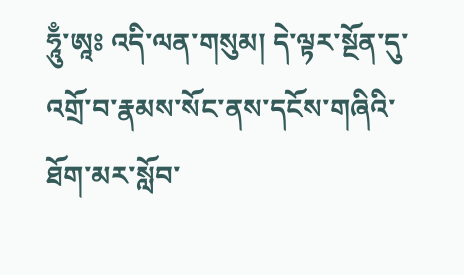ཧཱུྃ་ཨཱཿ འདི་ལན་གསུམ། དེ་ལྟར་སྔོན་དུ་འགྲོ་བ་རྣམས་སོང་ནས་དངོས་གཞིའི་ཐོག་མར་སློབ་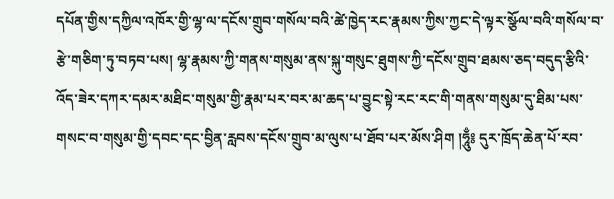དཔོན་གྱིས་དཀྱིལ་འཁོར་གྱི་ལྷ་ལ་དངོས་གྲུབ་གསོལ་བའི་ཚེ་ཁྱེད་རང་རྣམས་ཀྱིས་ཀྱང་དེ་ལྟར་སྩོལ་བའི་གསོལ་བ་རྩེ་གཅིག་ཏུ་བཏབ་པས། ལྷ་རྣམས་ཀྱི་གནས་གསུམ་ནས་སྐུ་གསུང་ཐུགས་ཀྱི་དངོས་གྲུབ་ཐམས་ཅད་བདུད་རྩིའི་འོད་ཟེར་དཀར་དམར་མཐིང་གསུམ་གྱི་རྣམ་པར་བར་མ་ཆད་པ་བྱུང་སྟེ་རང་རང་གི་གནས་གསུམ་དུ་ཐིམ་པས་གསང་བ་གསུམ་གྱི་དབང་དང་བྱིན་རླབས་དངོས་གྲུབ་མ་ལུས་པ་ཐོབ་པར་མོས་ཤིག །ཧཱུྃ༔ དུར་ཁྲོད་ཆེན་པོ་རབ་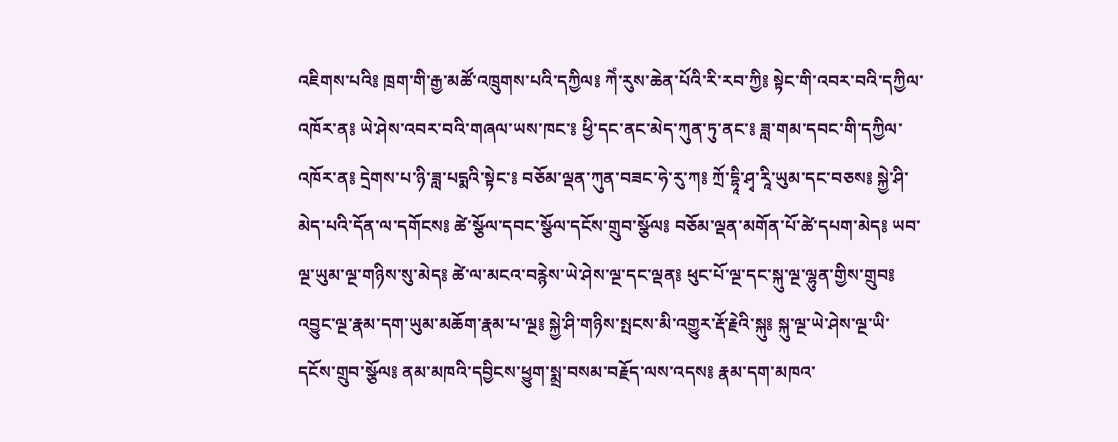འཇིགས་པའི༔ ཁྲག་གི་རྒྱ་མཚོ་འཁྲུགས་པའི་དཀྱིལ༔ ཀེཾ་རུས་ཆེན་པོའི་རི་རབ་ཀྱི༔ སྟེང་གི་འབར་བའི་དཀྱིལ་འཁོར་ན༔ ཡེ་ཤེས་འབར་བའི་གཞལ་ཡས་ཁང་༔ ཕྱི་དང་ནང་མེད་ཀུན་ཏུ་ནང་༔ ཟླ་གམ་དབང་གི་དཀྱིལ་འཁོར་ན༔ དྲེགས་པ་ཉི་ཟླ་པདྨའི་སྟེང་༔ བཅོམ་ལྡན་ཀུན་བཟང་ཧེ་རུ་ཀ༔ ཀྲོ་དྷཱི་ཤྭ་རཱི་ཡུམ་དང་བཅས༔ སྐྱེ་ཤི་མེད་པའི་དོན་ལ་དགོངས༔ ཚེ་སྩོལ་དབང་སྩོལ་དངོས་གྲུབ་སྩོལ༔ བཅོམ་ལྡན་མགོན་པོ་ཚེ་དཔག་མེད༔ ཡབ་ལྔ་ཡུམ་ལྔ་གཉིས་སུ་མེད༔ ཚེ་ལ་མངའ་བརྙེས་ཡེ་ཤེས་ལྔ་དང་ལྡན༔ ཕུང་པོ་ལྔ་དང་སྐུ་ལྔ་ལྷུན་གྱིས་གྲུབ༔ འབྱུང་ལྔ་རྣམ་དག་ཡུམ་མཆོག་རྣམ་པ་ལྔ༔ སྐྱེ་ཤི་གཉིས་སྤངས་མི་འགྱུར་རྡོ་རྗེའི་སྐུ༔ སྐུ་ལྔ་ཡེ་ཤེས་ལྔ་ཡི་དངོས་གྲུབ་སྩོལ༔ ནམ་མཁའི་དབྱིངས་ཕྱུག་སྨྲ་བསམ་བརྗོད་ལས་འདས༔ རྣམ་དག་མཁའ་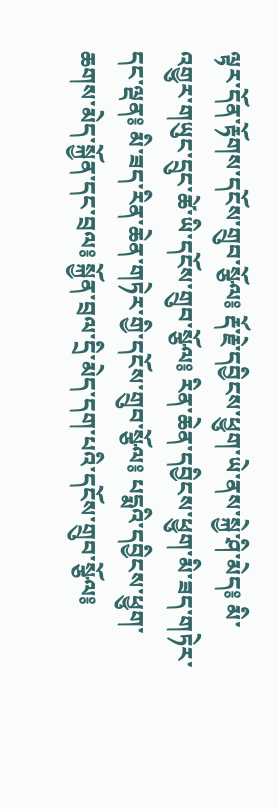ལྟར་དོན་རྟོགས་དངོས་གྲུབ་སྩོལ༔ རྡོ་རྗེ་དབྱིངས་ཕྱུག་ཡེ་ནས་སྐྱེ་ཤི་མེད༔ མི་འགྱུར་གཡུང་དྲུང་ཚེ་ཡི་དངོས་གྲུབ་སྩོལ༔ རིན་ཆེན་དབྱིངས་ཕྱུག་མི་ཟད་གཏེར་དང་ལྡན༔ མི་ཟད་རིན་ཆེན་གཏེར་གྱི་དངོས་གྲུབ་སྩོལ༔ པདྨའི་དབྱིངས་ཕྱུག་ཆགས་མེད་སྐྱོན་དང་བྲལ༔ སྐྱོན་བྲལ་དྲི་མེད་དག་པའི་དངོས་གྲུབ་སྩོལ༔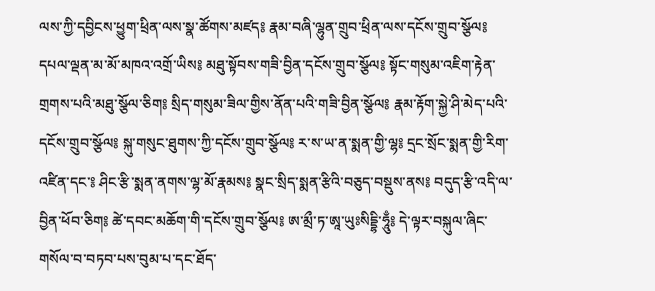ལས་ཀྱི་དབྱིངས་ཕྱུག་ཕྲིན་ལས་སྣ་ཚོགས་མཛད༔ རྣམ་བཞི་ལྷུན་གྲུབ་ཕྲིན་ལས་དངོས་གྲུབ་སྩོལ༔ དཔལ་ལྡན་མ་མོ་མཁའ་འགྲོ་ཡིས༔ མཐུ་སྟོབས་གཟི་བྱིན་དངོས་གྲུབ་སྩོལ༔ སྟོང་གསུམ་འཇིག་རྟེན་གྲགས་པའི་མཐུ་སྩོལ་ཅིག༔ སྲིད་གསུམ་ཟིལ་གྱིས་ནོན་པའི་གཟི་བྱིན་སྩོལ༔ རྣམ་རྟོག་སྐྱེ་ཤི་མེད་པའི་དངོས་གྲུབ་སྩོལ༔ སྐུ་གསུང་ཐུགས་ཀྱི་དངོས་གྲུབ་སྩོལ༔ ར་ས་ཡ་ན་སྨན་གྱི་ལྷ༔ དྲང་སྲོང་སྨན་གྱི་རིག་འཛིན་དང་༔ ཤིང་རྩི་སྨན་ནགས་ལྷ་མོ་རྣམས༔ སྣང་སྲིད་སྨན་རྩིའི་བཅུད་བསྡུས་ནས༔ བདུད་རྩི་འདི་ལ་བྱིན་ཕོབ་ཅིག༔ ཚེ་དབང་མཆོག་གི་དངོས་གྲུབ་སྩོལ༔ ཨ་མྲྀ་ཏ་ཨཱ་ཡུཿསིདྡྷི་ཧཱུྃ༔ དེ་ལྟར་བསྐུལ་ཞིང་གསོལ་བ་བཏབ་པས་བུམ་པ་དང་ཐོད་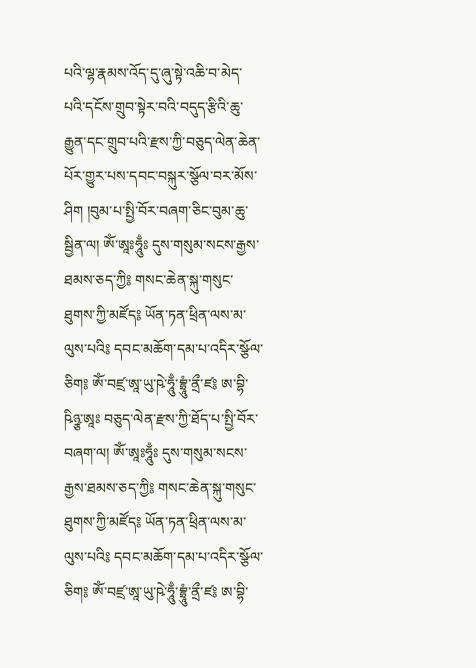པའི་ལྷ་རྣམས་འོད་དུ་ཞུ་སྟེ་འཆི་བ་མེད་པའི་དངོས་གྲུབ་སྟེར་བའི་བདུད་རྩིའི་ཆུ་རྒྱུན་དང་གྲུབ་པའི་རྫས་ཀྱི་བཅུད་ལེན་ཆེན་པོར་གྱུར་པས་དབང་བསྐུར་སྩོལ་བར་མོས་ཤིག །བུམ་པ་སྤྱི་བོར་བཞག་ཅིང་བུམ་ཆུ་སྦྱིན་ལ། ཨོཾ་ཨཱཿཧཱུྃཿ དུས་གསུམ་སངས་རྒྱས་ཐམས་ཅད་ཀྱི༔ གསང་ཆེན་སྐུ་གསུང་ཐུགས་ཀྱི་མཛོད༔ ཡོན་ཏན་ཕྲིན་ལས་མ་ལུས་པའི༔ དབང་མཆོག་དམ་པ་འདིར་སྩོལ་ཅིག༔ ཨོཾ་བཛྲ་ཨཱ་ཡུ་ཥེ་ཧཱུྃ་བྷྲཱུཾ་ནྲྀ་ཛ༔ ཨ་བྷི་ཥིཉྩ་ཨཱཿ བཅུད་ལེན་རྫས་ཀྱི་ཐོད་པ་སྤྱི་བོར་བཞག་ལ། ཨོཾ་ཨཱཿཧཱུྃཿ དུས་གསུམ་སངས་རྒྱས་ཐམས་ཅད་ཀྱི༔ གསང་ཆེན་སྐུ་གསུང་ཐུགས་ཀྱི་མཛོད༔ ཡོན་ཏན་ཕྲིན་ལས་མ་ལུས་པའི༔ དབང་མཆོག་དམ་པ་འདིར་སྩོལ་ཅིག༔ ཨོཾ་བཛྲ་ཨཱ་ཡུ་ཥེ་ཧཱུྃ་བྷྲཱུཾ་ནྲྀ་ཛ༔ ཨ་བྷི་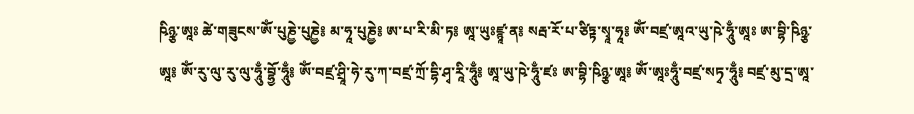ཥིཉྩ་ཨཱཿ ཚེ་གཟུངས་ཨོཾ་པུཎྱེ་པུཎྱེ༔ མ་ཧཱ་པུཎྱེ༔ ཨ་པ་རི་མི་ཏ༔ ཨཱ་ཡུཿཛྙཱ་ན༔ སརྦ་རོ་པ་ཙིཏྟ་སྭཱ་ཧཱ༔ ཨོཾ་བཛྲ་ཨཱའ་ཡུ་ཥེ་ཧཱུྃ་ཨཱཿ ཨ་བྷི་ཥིཉྩ་ཨཱ༔ ཨོཾ་རུ་ལུ་རུ་ལུ་ཧཱུྃ་བྷྱོ་ཧཱུྃ༔ ཨོཾ་བཛྲ་ཤྲཱི་ཧེ་རུ་ཀ་བཛྲ་ཀྲོ་དྷི་ཤྭ་རཱི་ཧཱུྃ༔ ཨཱ་ཡུ་ཥེ་ཧཱུྃ་ཛཿ ཨ་བྷི་ཥིཉྩ་ཨཱ༔ ཨོཾ་ཨཱཿཧཱུྃ་བཛྲ་སཏྭ་ཧཱུྃ༔ བཛྲ་མུ་དྲ་ཨཱ་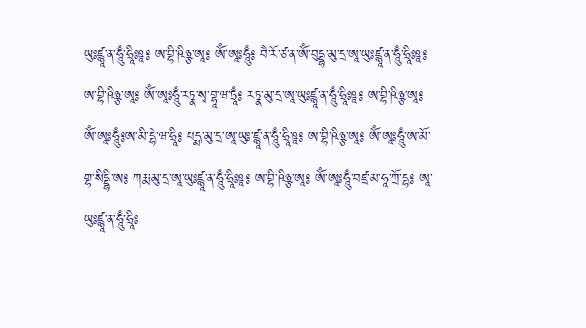ཡུཿཛྙཱ་ན་ཧཱུྃ་ཧྲཱིཿཋཱ༔ ཨ་བྷི་ཥིཉྩ་ཨཱ༔ ཨོཾ་ཨཱཿཧཱུྃ༔ བཻ་རོ་ཙ་ན་ཨོཾ་བུདྡྷ་མུ་དྲ་ཨཱ་ཡུཿཛྙཱ་ན་ཧཱུྃ་ཧྲཱིཿཋཱ༔ ཨ་བྷི་ཥིཉྩ་ཨཱ༔ ཨོཾ་ཨཱཿཧཱུྃ་རཏྣ་སྭ་བྷཱ་ཝ་ཏྲཱྃ༔ རཏྣ་མུ་དྲ་ཨཱ་ཡུཿཛྙཱ་ན་ཧཱུྃ་ཧྲཱིཿཋཱ༔ ཨ་བྷི་ཥིཉྩ་ཨཱ༔ ཨོཾ་ཨཱཿཧཱུྃ༔ཨ་མི་དྷེ་ཝ་ཧྲཱི༔ པདྨ་མུ་དྲ་ཨཱ་ཡུཿ་ཛྙཱ་ན་ཧཱུྃ་ཧྲཱི་ཋཱ༔ ཨ་བྷི་ཥིཉྩ་ཨཱ༔ ཨོཾ་ཨཱཿཧཱུྃ་ཨ་མོ་གྷ་སིདྡྷི་ཨ༔ ཀརྨ་མུ་དྲ་ཨཱ་ཡུཿཛྙཱ་ན་ཧཱུྃ་ཧྲཱིཿཋཱ༔ ཨ་བྷི་ཥིཉྩ་ཨཱ༔ ཨོཾ་ཨཱཿཧཱུྃ་བཛྲ་མ་ཧཱ་ཀྲོ་དྷ༔ ཨཱ་ཡུཿཛྙཱ་ན་ཧཱུྃ་ཧྲཱིཿ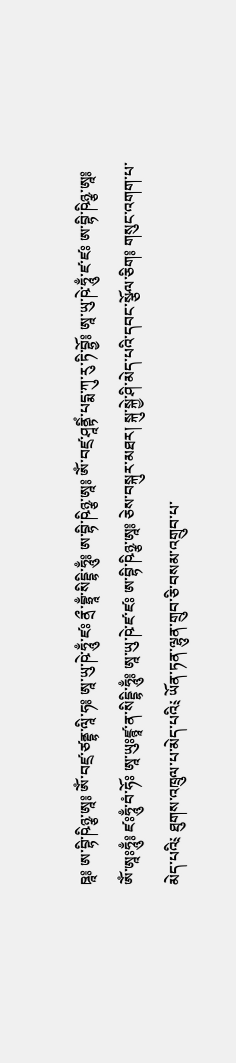ཋཱ༔ ཨ་བྷི་ཥིཉྩ་ཨཱ༔ ཨོཾ་བཛྲ་ཙནྡྷ་ལཱི་ཧ༔ ཨཱ་ཡུ་ཥེ་ཧཱུྃ་ཛཿ ནྲྀ་བྷྲཱྃ་སིདྡྷི་ཧཱུྃ༔ ཨ་བྷི་ཥིཉྩ་ཨཱ༔ ཨོཾ་བཛྲ་ཤཱནྟིཾ་པདྨ་ཀུ་རུ་ཏི་བྷྱོ༔ ཨཱ་ཡུ་ཥེ་ཧཱུྃ་ཛ་ཛཿ ཨ་བྷི་ཥིཉྩ་ཨཱ༔ ཨོཾ་ཨཱཿཧཱུྃ༔ ཛཿཧཱུྃ་བཾ་ཧོཿ ཨཱ་ཡུཿཛྙཱ་ན་སིདྡྷི་ཧཱུྃ༔ ཨཱ་ཡུ་ཥེ་ཛ་ཛཿ ཨ་བྷི་ཥིཉྩ་ཨཱ༔ ཅེས་བསྐུར་མཐར། སྐུ་སྐྱེ་ཤི་མེད་པའི་དབང་སྩོལ་ཅིག༔ གསུང་འགག་པ་མེད་པའི༴ ཐུགས་འཁྲུལ་པ་མེད་པའི༴ ཡོན་ཏན་ལྷུན་གྲུབ་ཅི་བསམ་འགྲུབ་པ་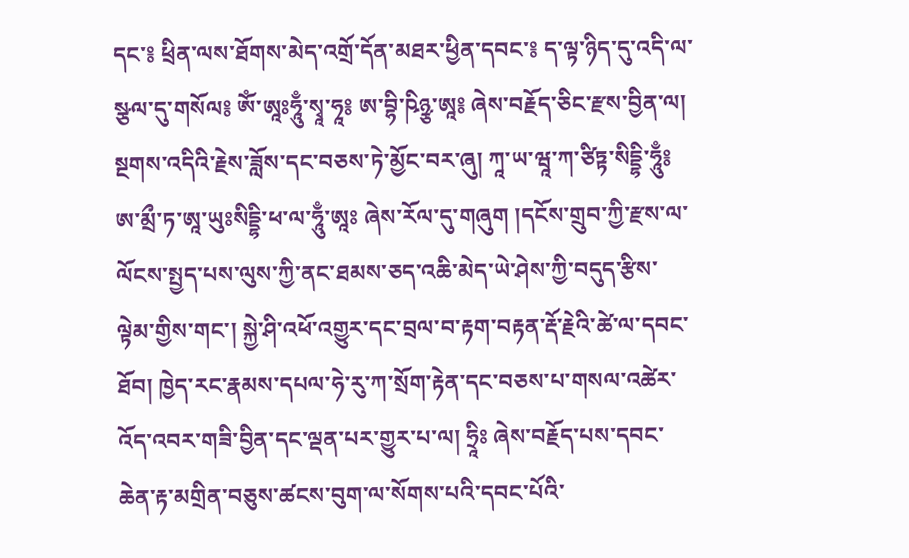དང་༔ ཕྲིན་ལས་ཐོགས་མེད་འགྲོ་དོན་མཐར་ཕྱིན་དབང་༔ ད་ལྟ་ཉིད་དུ་འདི་ལ་སྩལ་དུ་གསོལ༔ ཨོཾ་ཨཱཿཧཱུྃ་སྭཱ་ཧཱ༔ ཨ་བྷི་ཥིཉྩ་ཨཱ༔ ཞེས་བརྗོད་ཅིང་རྫས་བྱིན་ལ། སྔགས་འདིའི་རྗེས་ཟློས་དང་བཅས་ཏེ་མྱོང་བར་ཞུ། ཀཱ་ཡ་ཝཱ་ཀ་ཙིཏྟ་སིདྡྷི་ཧཱུྃ༔ ཨ་མྲྀ་ཏ་ཨཱ་ཡུཿསིདྡྷི་ཕ་ལ་ཧཱུྃ་ཨཱཿ ཞེས་རོལ་དུ་གཞུག །དངོས་གྲུབ་ཀྱི་རྫས་ལ་ལོངས་སྤྱད་པས་ལུས་ཀྱི་ནང་ཐམས་ཅད་འཆི་མེད་ཡེ་ཤེས་ཀྱི་བདུད་རྩིས་ལྟེམ་གྱིས་གང་། སྐྱེ་ཤི་འཕོ་འགྱུར་དང་བྲལ་བ་རྟག་བརྟན་རྡོ་རྗེའི་ཚེ་ལ་དབང་ཐོབ། ཁྱེད་རང་རྣམས་དཔལ་ཧེ་རུ་ཀ་སྲོག་རྟེན་དང་བཅས་པ་གསལ་འཚེར་འོད་འབར་གཟི་བྱིན་དང་ལྡན་པར་གྱུར་པ་ལ། ཧྲཱིཿ ཞེས་བརྗོད་པས་དབང་ཆེན་རྟ་མགྲིན་བཅུས་ཚངས་བུག་ལ་སོགས་པའི་དབང་པོའི་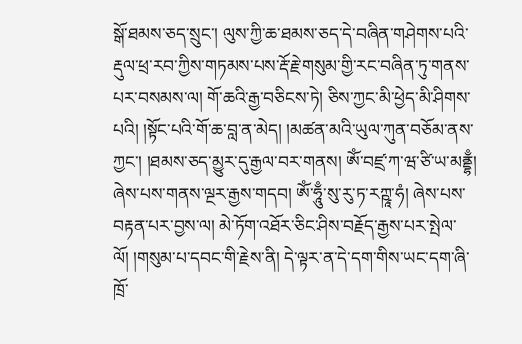སྒོ་ཐམས་ཅད་སྲུང་། ལུས་ཀྱི་ཆ་ཐམས་ཅད་དེ་བཞིན་གཤེགས་པའི་རྡུལ་ཕྲ་རབ་ཀྱིས་གཏམས་པས་རྡོ་རྗེ་གསུམ་གྱི་རང་བཞིན་ཏུ་གནས་པར་བསམས་ལ། གོ་ཆའི་རྒྱ་བཅིངས་ཏེ། ཅིས་ཀྱང་མི་ཕྱེད་མི་ཤིགས་པའི། །སྟོང་པའི་གོ་ཆ་བླ་ན་མེད། །མཚན་མའི་ཡུལ་ཀུན་བཅོམ་ནས་ཀྱང་། །ཐམས་ཅད་མྱུར་དུ་རྒྱལ་བར་གནས། ཨོཾ་བཛྲ་ཀ་ཝ་ཙི་ཡ་མནྡྷྃ། ཞེས་པས་གནས་ལྔར་རྒྱས་གདབ། ཨོཾ་ཧཱུྃ་སུ་རུ་ཏ་རཀྵཱ་ཧཾ། ཞེས་པས་བརྟན་པར་བྱས་ལ། མེ་ཏོག་འཐོར་ཅིང་ཤིས་བརྗོད་རྒྱས་པར་སྤེལ་ལོ། །གསུམ་པ་དབང་གི་རྗེས་ནི། དེ་ལྟར་ན་དེ་དག་གིས་ཡང་དག་ཞི་ཁྲོ་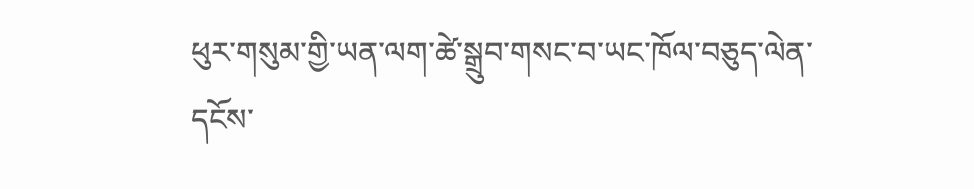ཕུར་གསུམ་གྱི་ཡན་ལག་ཚེ་སྒྲུབ་གསང་བ་ཡང་ཁོལ་བཅུད་ལེན་དངོས་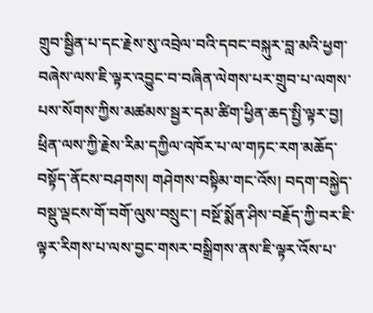གྲུབ་སྦྱིན་པ་དང་རྗེས་སུ་འབྲེལ་བའི་དབང་བསྐུར་བླ་མའི་ཕྱག་བཞེས་ལས་ཇི་ལྟར་འབྱུང་བ་བཞིན་ལེགས་པར་གྲུབ་པ་ལགས་པས་སོགས་ཀྱིས་མཚམས་སྦྱར་དམ་ཚིག་ཕྱིན་ཆད་སྤྱི་ལྟར་བྱ། ཕྲིན་ལས་ཀྱི་རྗེས་རིམ་དཀྱིལ་འཁོར་པ་ལ་གཏང་རག་མཆོད་བསྟོད་ནོངས་བཤགས། གཤེགས་བསྟིམ་གང་འོས། བདག་བསྐྱེད་བསྡུ་ལྡངས་གོ་བགོ་ལུས་བསྲུང་། བསྔོ་སྨོན་ཤིས་བརྗོད་ཀྱི་བར་ཇི་ལྟར་རིགས་པ་ལས་བྱང་གསར་བསྒྲིགས་ནས་ཇི་ལྟར་འོས་པ་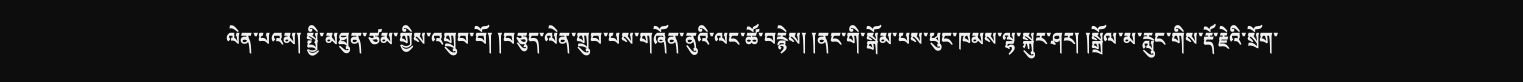ལེན་པའམ། སྤྱི་མཐུན་ཙམ་གྱིས་འགྲུབ་བོ། །བཅུད་ལེན་གྲུབ་པས་གཞོན་ནུའི་ལང་ཚོ་བརྙེས། །ནང་གི་སྒོམ་པས་ཕུང་ཁམས་ལྷ་སྐུར་ཤར། །སྒྲོལ་མ་རླུང་གིས་རྡོ་རྗེའི་སྲོག་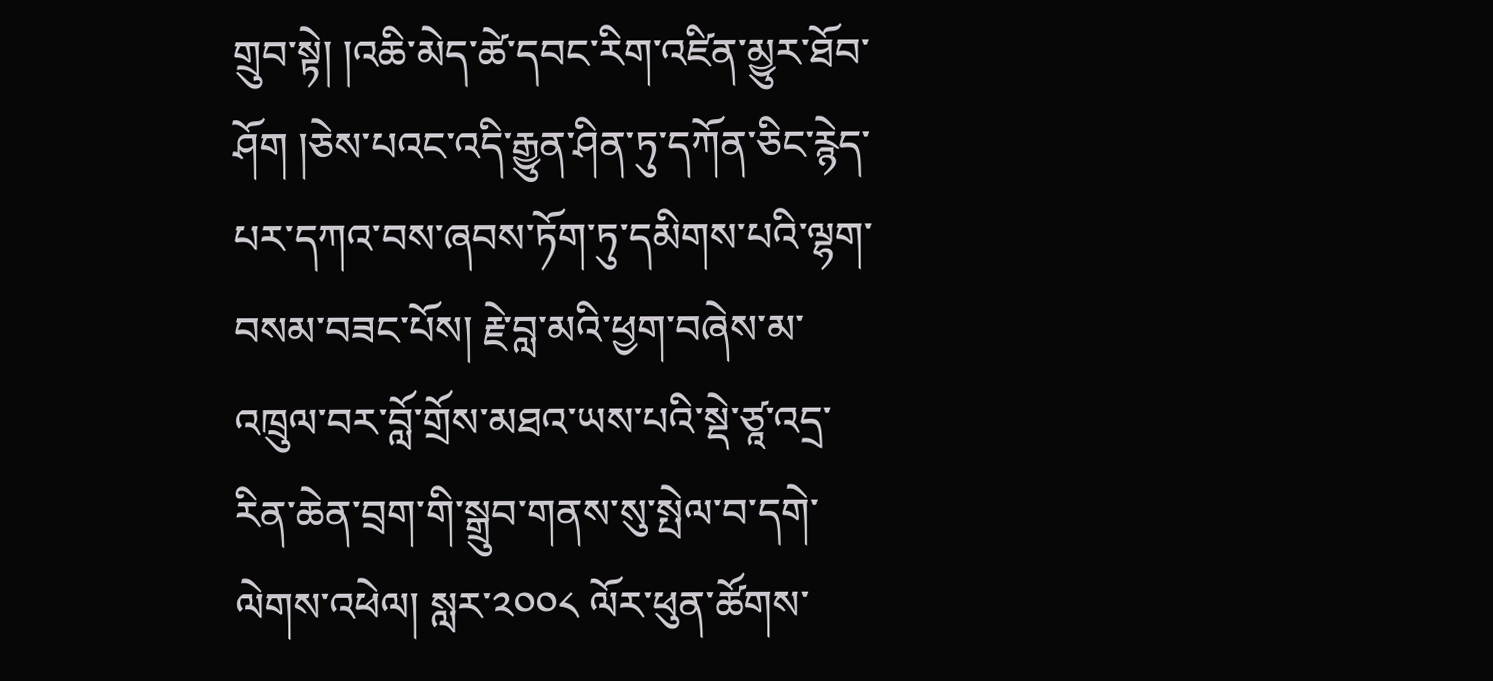གྲུབ་སྟེ། །འཆི་མེད་ཚེ་དབང་རིག་འཛིན་མྱུར་ཐོབ་ཤོག །ཅེས་པའང་འདི་རྒྱུན་ཤིན་ཏུ་དཀོན་ཅིང་རྙེད་པར་དཀའ་བས་ཞབས་ཏོག་ཏུ་དམིགས་པའི་ལྷག་བསམ་བཟང་པོས། རྗེ་བླ་མའི་ཕྱག་བཞེས་མ་འཁྲུལ་བར་བློ་གྲོས་མཐའ་ཡས་པའི་སྡེ་ཙཱ་འདྲ་རིན་ཆེན་བྲག་གི་སྒྲུབ་གནས་སུ་སྤེལ་བ་དགེ་ལེགས་འཕེལ། སླར་༢༠༠༨ ལོར་ཕུན་ཚོགས་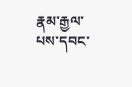རྣམ་རྒྱལ་པས་དབང་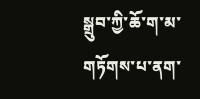སྒྲུབ་ཀྱི་ཆོ་ག་མ་གཏོགས་པ་ནག་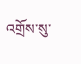འགྲོས་སུ་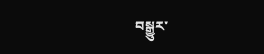བསྒྱུར་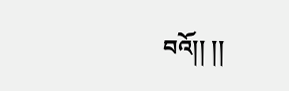བའོ།། །།